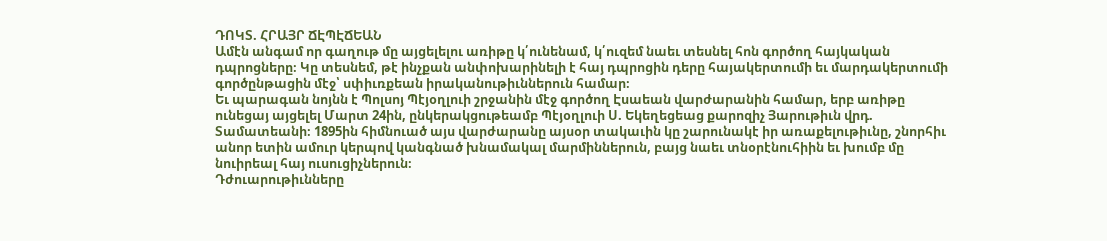ԴՈԿՏ. ՀՐԱՅՐ ՃԷՊԷՃԵԱՆ
Ամէն անգամ որ գաղութ մը այցելելու առիթը կ՛ունենամ, կ՛ուզեմ նաեւ տեսնել հոն գործող հայկական դպրոցները։ Կը տեսնեմ, թէ ինչքան անփոխարինելի է հայ դպրոցին դերը հայակերտումի եւ մարդակերտումի գործընթացին մէջ՝ սփիւռքեան իրականութիւններուն համար։
Եւ պարագան նոյնն է Պոլսոյ Պէյօղլուի շրջանին մէջ գործող Էսաեան վարժարանին համար, երբ առիթը ունեցայ այցելել Մարտ 24ին, ընկերակցութեամբ Պէյօղլուի Ս. Եկեղեցեաց քարոզիչ Յարութիւն վրդ. Տամատեանի։ 1895ին հիմնուած այս վարժարանը այսօր տակաւին կը շարունակէ իր առաքելութիւնը, շնորհիւ անոր ետին ամուր կերպով կանգնած խնամակալ մարմիններուն, բայց նաեւ տնօրէնուհիին եւ խումբ մը նուիրեալ հայ ուսուցիչներուն։
Դժուարութիւնները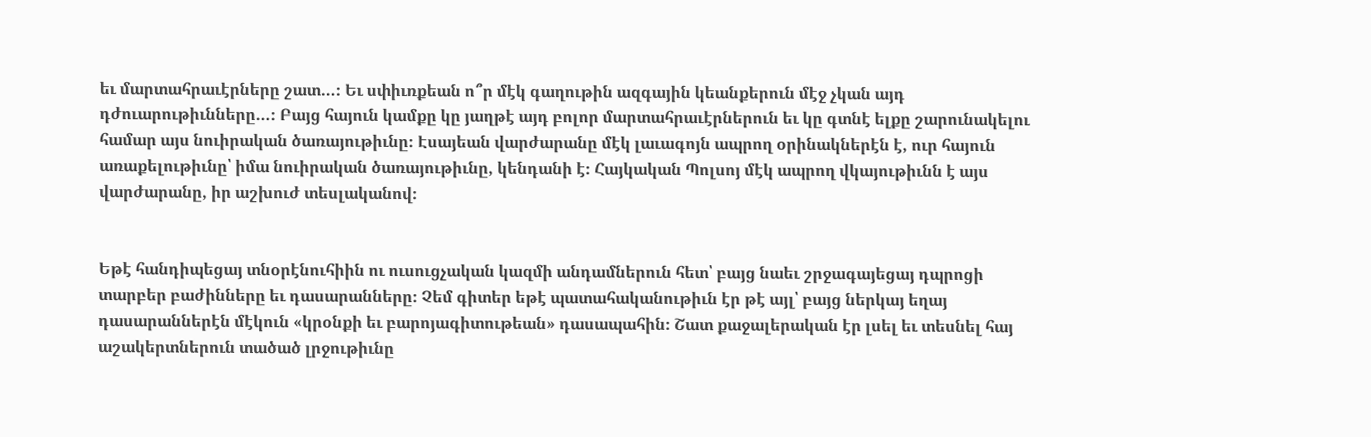եւ մարտահրաւէրները շատ…։ Եւ սփիւռքեան ո՞ր մէկ գաղութին ազգային կեանքերուն մէջ չկան այդ դժուարութիւնները…։ Բայց հայուն կամքը կը յաղթէ այդ բոլոր մարտահրաւէրներուն եւ կը գտնէ ելքը շարունակելու համար այս նուիրական ծառայութիւնը։ Էսայեան վարժարանը մէկ լաւագոյն ապրող օրինակներէն է, ուր հայուն առաքելութիւնը՝ իմա նուիրական ծառայութիւնը, կենդանի է։ Հայկական Պոլսոյ մէկ ապրող վկայութիւնն է այս վարժարանը, իր աշխուժ տեսլականով։


Եթէ հանդիպեցայ տնօրէնուհիին ու ուսուցչական կազմի անդամներուն հետ՝ բայց նաեւ շրջագայեցայ դպրոցի տարբեր բաժինները եւ դասարանները։ Չեմ գիտեր եթէ պատահականութիւն էր թէ այլ՝ բայց ներկայ եղայ դասարաններէն մէկուն «կրօնքի եւ բարոյագիտութեան» դասապահին։ Շատ քաջալերական էր լսել եւ տեսնել հայ աշակերտներուն տածած լրջութիւնը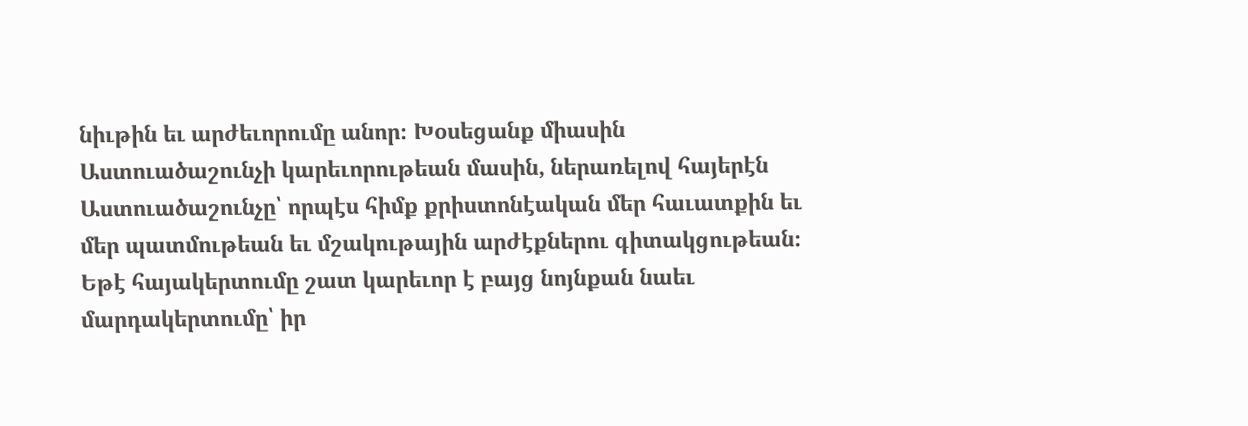նիւթին եւ արժեւորումը անոր։ Խօսեցանք միասին Աստուածաշունչի կարեւորութեան մասին, ներառելով հայերէն Աստուածաշունչը՝ որպէս հիմք քրիստոնէական մեր հաւատքին եւ մեր պատմութեան եւ մշակութային արժէքներու գիտակցութեան։ Եթէ հայակերտումը շատ կարեւոր է բայց նոյնքան նաեւ մարդակերտումը՝ իր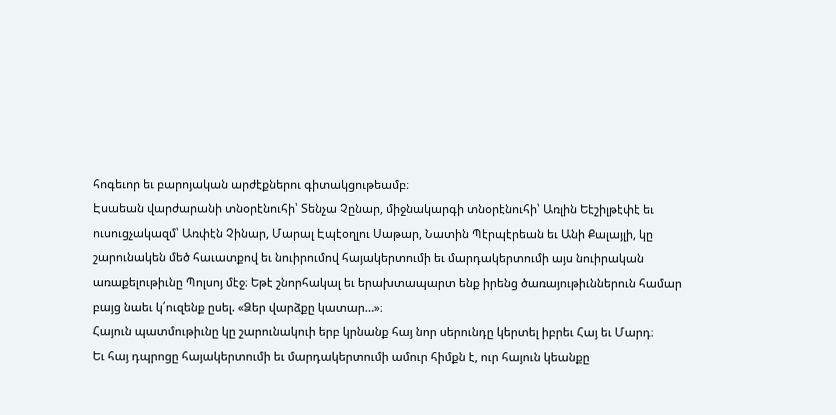հոգեւոր եւ բարոյական արժէքներու գիտակցութեամբ։
Էսաեան վարժարանի տնօրէնուհի՝ Տենչա Չընար, միջնակարգի տնօրէնուհի՝ Առլին Եէշիլթէփէ եւ ուսուցչակազմ՝ Առփէն Չինար, Մարալ Էպէօղլու Սաթար, Նատին Պէրպէրեան եւ Անի Քալայլի, կը շարունակեն մեծ հաւատքով եւ նուիրումով հայակերտումի եւ մարդակերտումի այս նուիրական առաքելութիւնը Պոլսոյ մէջ։ Եթէ շնորհակալ եւ երախտապարտ ենք իրենց ծառայութիւններուն համար բայց նաեւ կ՛ուզենք ըսել. «Ձեր վարձքը կատար…»։
Հայուն պատմութիւնը կը շարունակուի երբ կրնանք հայ նոր սերունդը կերտել իբրեւ Հայ եւ Մարդ։
Եւ հայ դպրոցը հայակերտումի եւ մարդակերտումի ամուր հիմքն է, ուր հայուն կեանքը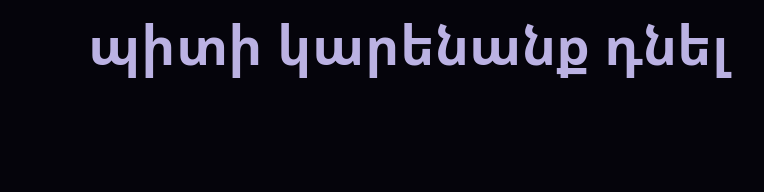պիտի կարենանք դնել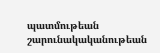պատմութեան շարունակականութեան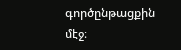գործընթացքին մէջ։